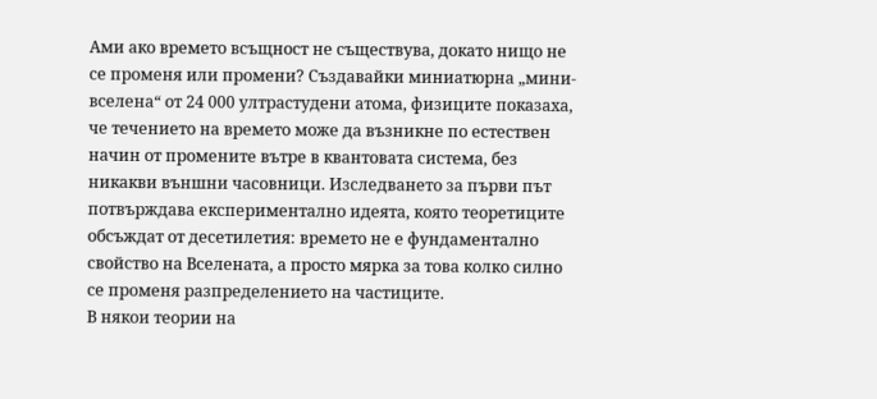Ами ако времето всъщност не съществува, докато нищо не се променя или промени? Създавайки миниатюрна „мини-вселена“ от 24 000 ултрастудени атома, физиците показаха, че течението на времето може да възникне по естествен начин от промените вътре в квантовата система, без никакви външни часовници. Изследването за първи път потвърждава експериментално идеята, която теоретиците обсъждат от десетилетия: времето не е фундаментално свойство на Вселената, а просто мярка за това колко силно се променя разпределението на частиците.
В някои теории на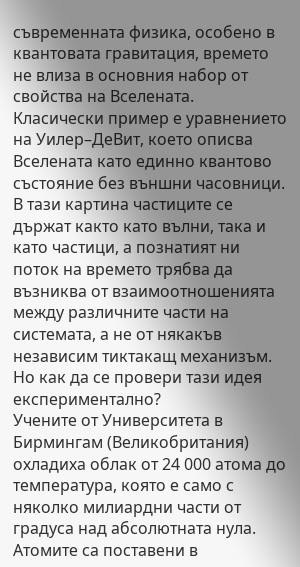съвременната физика, особено в квантовата гравитация, времето не влиза в основния набор от свойства на Вселената. Класически пример е уравнението на Уилер–ДеВит, което описва Вселената като единно квантово състояние без външни часовници. В тази картина частиците се държат както като вълни, така и като частици, а познатият ни поток на времето трябва да възниква от взаимоотношенията между различните части на системата, а не от някакъв независим тиктакащ механизъм. Но как да се провери тази идея експериментално?
Учените от Университета в Бирмингам (Великобритания) охладиха облак от 24 000 атома до температура, която е само с няколко милиардни части от градуса над абсолютната нула. Атомите са поставени в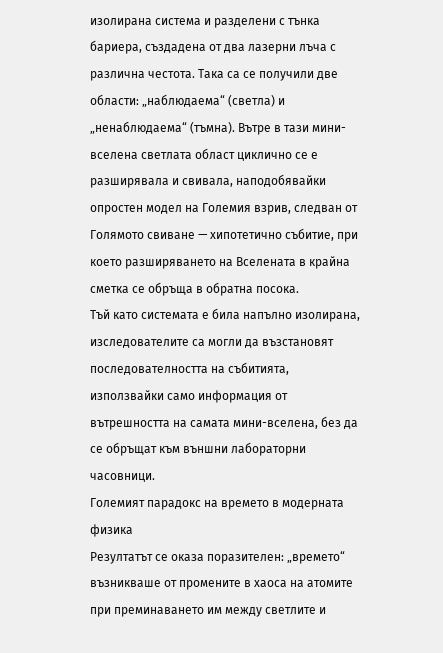изолирана система и разделени с тънка бариера, създадена от два лазерни лъча с различна честота. Така са се получили две области: „наблюдаема“ (светла) и „ненаблюдаема“ (тъмна). Вътре в тази мини-вселена светлата област циклично се е разширявала и свивала, наподобявайки опростен модел на Големия взрив, следван от Голямото свиване — хипотетично събитие, при което разширяването на Вселената в крайна сметка се обръща в обратна посока.
Тъй като системата е била напълно изолирана, изследователите са могли да възстановят последователността на събитията, използвайки само информация от вътрешността на самата мини-вселена, без да се обръщат към външни лабораторни часовници.
Големият парадокс на времето в модерната физика
Резултатът се оказа поразителен: „времето“ възникваше от промените в хаоса на атомите при преминаването им между светлите и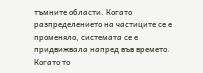тъмните области. Когато разпределението на частиците се е променяло, системата се е придвижвала напред във времето. Когато то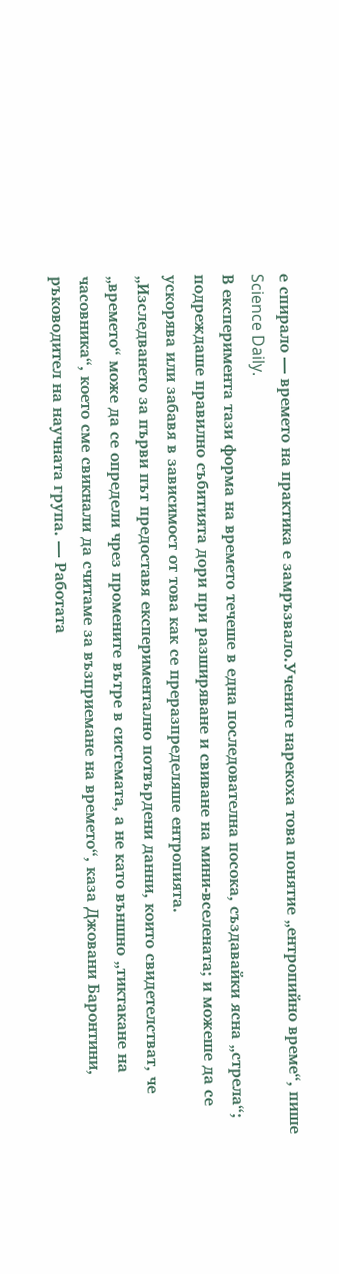е спирало — времето на практика е замръзвало.Учените нарекоха това понятие „ентропийно време“, пише Science Daily.
В експеримента тази форма на времето течеше в една последователна посока, създавайки ясна „стрела“; подреждаше правилно събитията дори при разширяване и свиване на мини-вселената; и можеше да се ускорява или забавя в зависимост от това как се преразпределяше ентропията.
„Изследването за първи път предоставя експериментално потвърдени данни, които свидетелстват, че „времето“ може да се определи чрез промените вътре в системата, а не като външно „тиктакане на часовника“, което сме свикнали да считаме за възприемане на времето“, каза Джовани Баронтини, ръководител на научната група. — Работата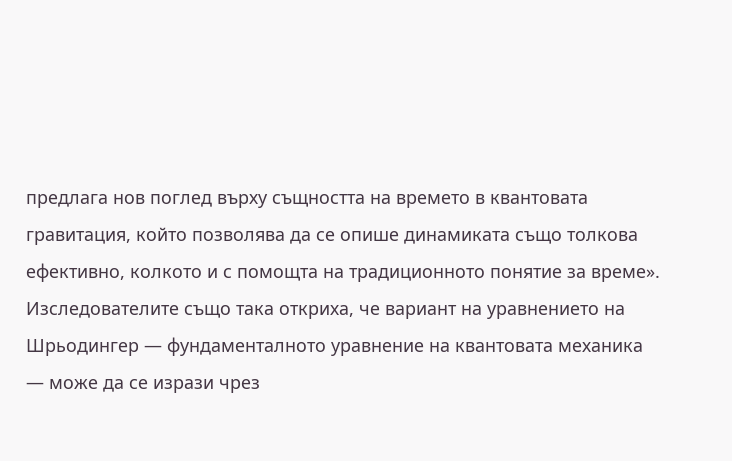предлага нов поглед върху същността на времето в квантовата гравитация, който позволява да се опише динамиката също толкова ефективно, колкото и с помощта на традиционното понятие за време».
Изследователите също така откриха, че вариант на уравнението на Шрьодингер — фундаменталното уравнение на квантовата механика — може да се изрази чрез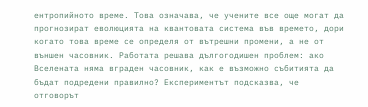ентропийното време. Това означава, че учените все още могат да прогнозират еволюцията на квантовата система във времето, дори когато това време се определя от вътрешни промени, а не от външен часовник. Работата решава дългогодишен проблем: ако Вселената няма вграден часовник, как е възможно събитията да бъдат подредени правилно? Експериментът подсказва, че отговорът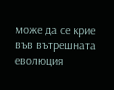може да се крие във вътрешната еволюция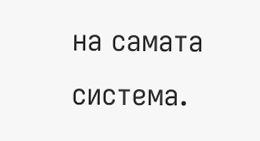на самата система.